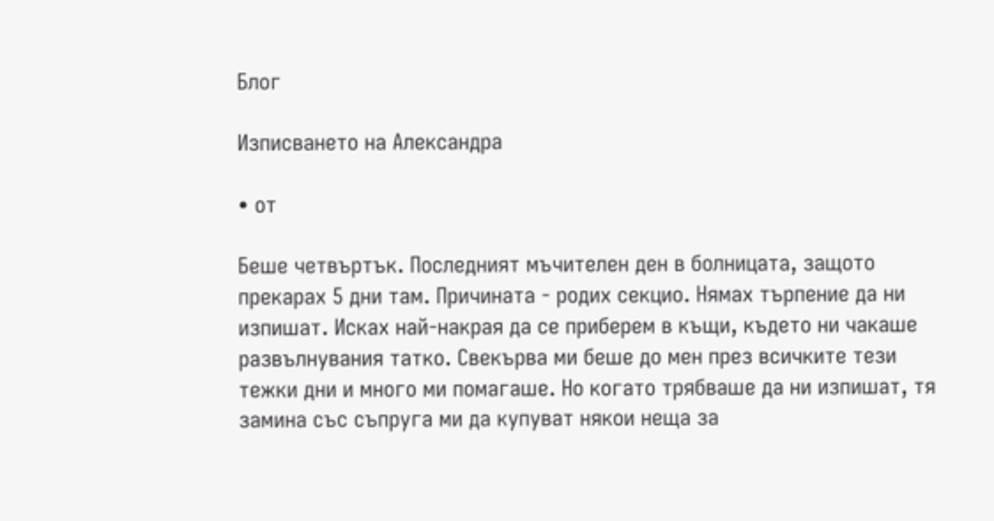Блог

Изписването на Александра

• от

Беше четвъртък. Последният мъчителен ден в болницата, защото прекарах 5 дни там. Причината - родих секцио. Нямах търпение да ни изпишат. Исках най-накрая да се приберем в къщи, където ни чакаше развълнувания татко. Свекърва ми беше до мен през всичките тези тежки дни и много ми помагаше. Но когато трябваше да ни изпишат, тя замина със съпруга ми да купуват някои неща за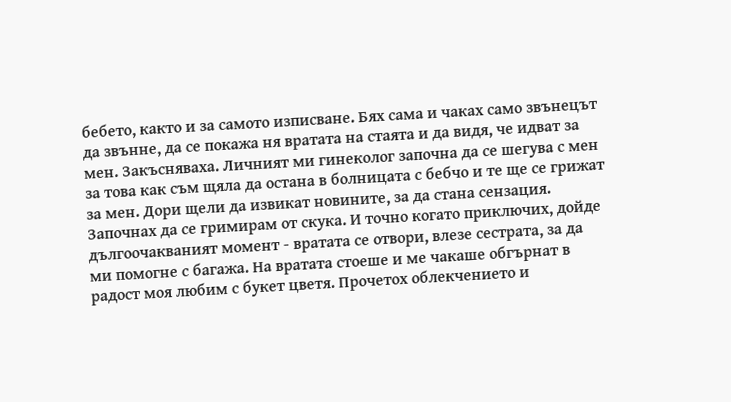бебето, както и за самото изписване. Бях сама и чаках само звънецът да звънне, да се покажа ня вратата на стаята и да видя, че идват за мен. Закъсняваха. Личният ми гинеколог започна да се шегува с мен за това как съм щяла да остана в болницата с бебчо и те ще се грижат за мен. Дори щели да извикат новините, за да стана сензация. Започнах да се гримирам от скука. И точно когато приключих, дойде дългоочакваният момент - вратата се отвори, влезе сестрата, за да ми помогне с багажа. На вратата стоеше и ме чакаше обгърнат в радост моя любим с букет цветя. Прочетох облекчението и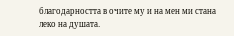благодарността в очите му и на мен ми стана леко на душата.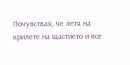Почувствах, че летя на крилете на щастието и все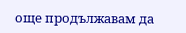още продължавам да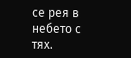се рея в небето с тях.